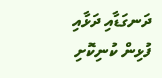ދަނގަޑާއި ދަޅާއި ފުޅިން ކުނިކޮށި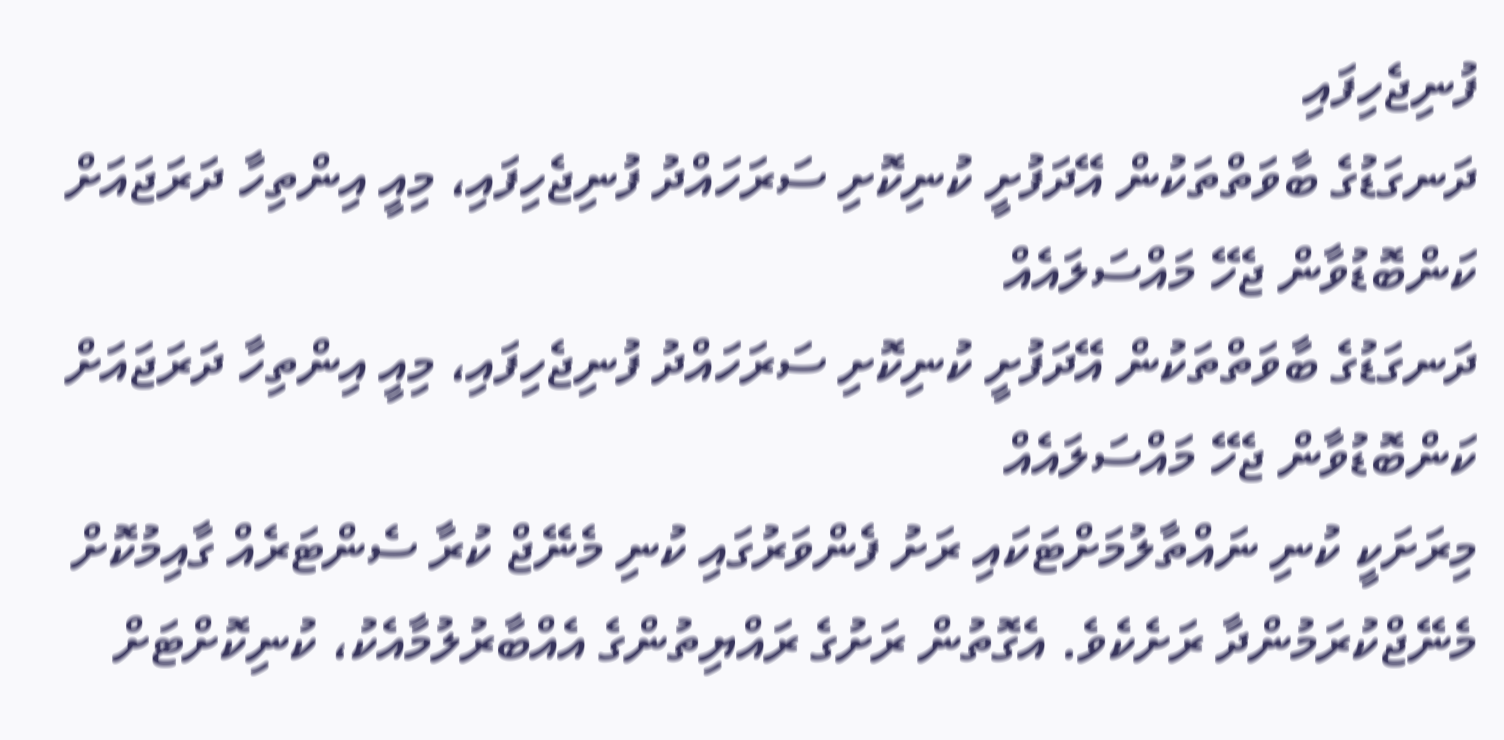ފުނިޖެހިފައި
ދަނގަޑުގެ ބާވަތްތަކުން އޭދަފުށީ ކުނިކޮށި ސަރަހައްދު ފުނިޖެހިފައި، މިއީ އިންތިހާ ދަރަޖައަށް ކަންބޮޑުވާން ޖެހޭ މައްސަލައެއް
ދަނގަޑުގެ ބާވަތްތަކުން އޭދަފުށީ ކުނިކޮށި ސަރަހައްދު ފުނިޖެހިފައި، މިއީ އިންތިހާ ދަރަޖައަށް ކަންބޮޑުވާން ޖެހޭ މައްސަލައެއް
މިރަށަކީ ކުނި ނައްތާލުމަށްޓަކައި ރަށު ފެންވަރުގައި ކުނި މެނޭޖް ކުރާ ސެންޓަރެއް ގާއިމުކޮށް މެނޭޖްކުރަމުންދާ ރަށެކެވެ. އެގޮތުން ރަށުގެ ރައްޔިތުންގެ އެއްބާރުލުމާއެކު، ކުނިކޮށްޓަށް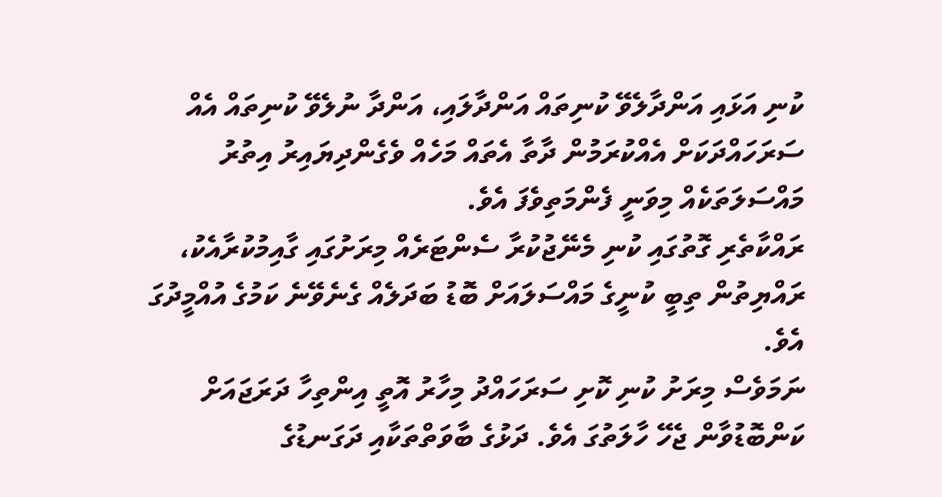ކުނި އަޅައި އަންދާލެވޭ ކުނިތައް އަންދާލައި، އަންދާ ނުލެވޭ ކުނިތައް އެއް ސަރަހައްދަކަށް އެއްކުރަމުން ދާތާ އެތައް މަހެއް ވެގެންދިޔައިރު އިތުރު މައްސަލަތަކެއް މިވަނީ ފެންމަތިވެފަ އެވެ.
ރައްކާތެރި ގޮތުގައި ކުނި މެނޭޖުކުރާ ސެންޓަރެއް މިރަށުގައި ގާއިމުކުރާއެކު، ރައްޔިތުން ތިބީ ކުނީގެ މައްސަލައަށް ބޮޑު ބަދަލެއް ގެނެވޭނެ ކަމުގެ އުއްމީދުގަ އެވެ.
ނަމަވެސް މިރަށު ކުނި ކޮށި ސަރަހައްދު މިހާރު އޮތީ އިންތިހާ ދަރަޖައަށް ކަންބޮޑުވާން ޖެހޭ ހާލަތުގަ އެވެ. ދަޅުގެ ބާވަތްތަކާއި ދަގަނޑުގެ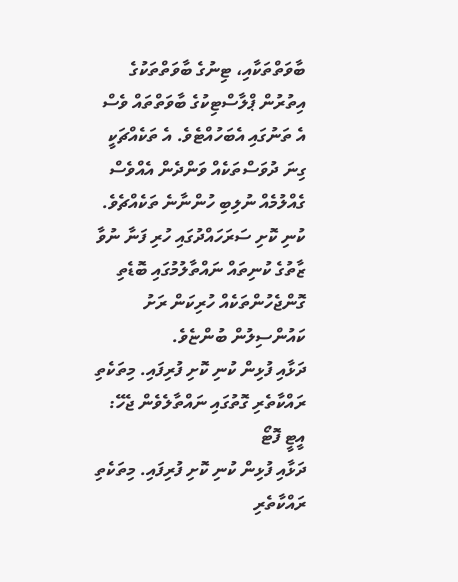ބާވަތްތަކާއި، ޓިނުގެ ބާވަތްތަކުގެ އިތުރުން ޕްލާސްޓިކުގެ ބާވަތްތައް ވެސް އެ ތަނުގައި އެބަހުއްޓެވެ. އެ ތަކެއްޗަކީ ގިނަ ދުވަސްތަކެއް ވަންދެން އެއްވެސް ގެއްލުމެއް ނުލިބި ހުންނާނެ ތަކެއްޗެވެ.
ކުނި ކޮށި ސަރަހައްދުގައި ހުރި ފަނާ ނުވާ ޒާތުގެ ކުނިތައް ނައްތާލުމުގައި ބޮޑެތި ގޮންޖެހުންތަކެއް ހުރިކަން ރަށު ކައުންސިލުން ބުންޏެވެ.
ދަޅާއި ފުޅިން ކުނި ކޮށި ފުރިފައި. މިތަކެތި ރައްކާތެރި ގޮތުގައި ނައްތާލެވެން ޖެހޭ: އީޓީ ފޮޓޯ
ދަޅާއި ފުޅިން ކުނި ކޮށި ފުރިފައި. މިތަކެތި ރައްކާތެރި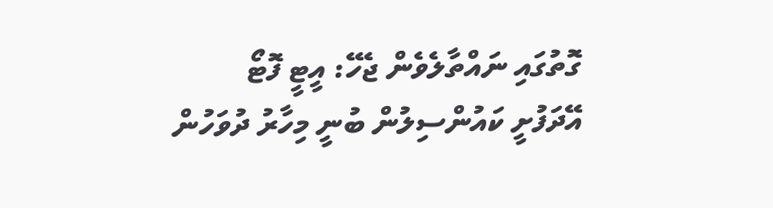ގޮތުގައި ނައްތާލެވެން ޖެހޭ: އީޓީ ފޮޓޯ
އޭދަފުށީ ކައުންސިލުން ބުނީ މިހާރު ދުވަހުން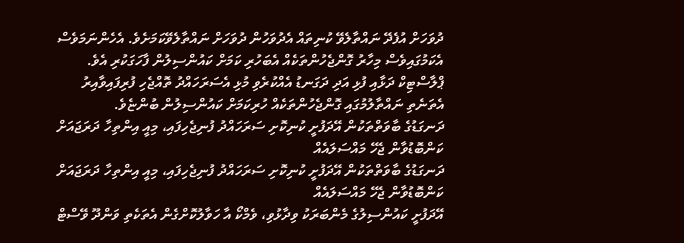ދުވަހަށް އުފެދޭ ނައްތާލެވޭ ކުނިތައް އެދުވަހުން ދުވަހަށް ނައްތާލެވޭކަމަށެވެ. އެހެންނަމަވެސް އެކަމުގައިވެސް މިހާރު ގޮންޖެހުންތަކެއް އެބަހުރި ކަމަށް ކައުންސިލުން ފާހަގަކުރި އެވެ. ޕްލާސްޓިކް ދަޅާއި ފުޅި އަދި ދަގަނޑު އެއްކުރެވި މުޅި އެސަރަހައްދު ތޮއްޖެހި ފުރިފައިވާއިރު އެތަނެތި ނައްތާލުމުގައި ގޮންޖެހުންތަކެއް ހުރިކަމަށް ކައުންސިލުން ބުންޏެވެ.
ދަނގަޑުގެ ބާވަތްތަކުން އޭދަފުށީ ކުނިކޮށި ސަރަހައްދު ފުނިޖެހިފައި، މިއީ އިންތިހާ ދަރަޖައަށް ކަންބޮޑުވާން ޖެހޭ މައްސަލައެއް
ދަނގަޑުގެ ބާވަތްތަކުން އޭދަފުށީ ކުނިކޮށި ސަރަހައްދު ފުނިޖެހިފައި، މިއީ އިންތިހާ ދަރަޖައަށް ކަންބޮޑުވާން ޖެހޭ މައްސަލައެއް
އޭދަފުށީ ކައުންސިލުގެ މެންބަރަކު ވިދާޅުވި، ވެމްކޯ އާ ހަވާލުކޮށްގެން އެތަކެތި ވަންދޫ ވޭސްޓް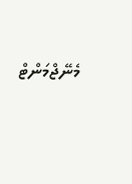މެނޭޖްމަންޓް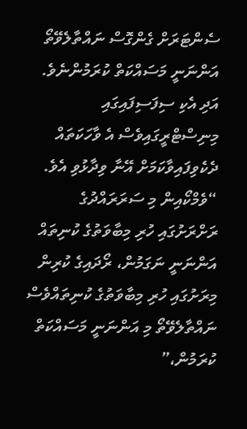ސެންޓަރަށް ގެންގޮސް ނައްތާލެވޭތޯ އަންނަނީ މަސައްކަތް ކުރަމުންނެވެ. އަދި އެކި ސިފަސިފައިގައި މިނިސްޓްރީގައިވެސް އެ ވާހަކަތައް ދެކެވިފައިވާކަމަށް އޭނާ ވިދާޅުވި އެވެ.
“ވެމްކޯއިން މި ސަރަރައްދުގެ ރަށްރަށުގައި ހުރި މިބާވަތުގެ ކުނިތައް އަންނަނީ ނަގަމުން، ރޯދައިގެ ކުރިން މިރަށުގައި ހުރި މިބާވަތުގެ ކުނިތައްވެސް ނައްތާލެވޭތޯ މި އަންނަނީ މަސައްކަތް ކުރަމުން،”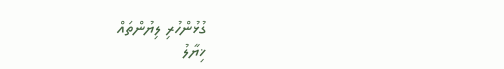ގުޅުންހުރި ލިޔުންތައް
ޚިޔާލު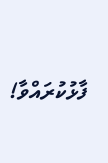ފާޅުކުރައްވާ!